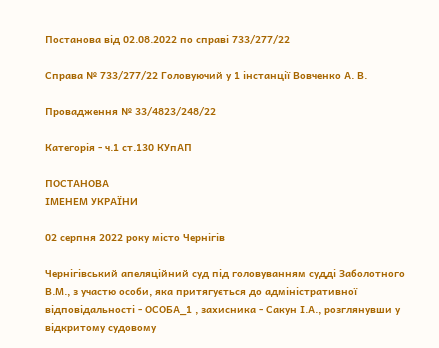Постанова від 02.08.2022 по справі 733/277/22

Справа № 733/277/22 Головуючий у 1 інстанції Вовченко А. В.

Провадження № 33/4823/248/22

Категорія - ч.1 ст.130 КУпАП

ПОСТАНОВА
ІМЕНЕМ УКРАЇНИ

02 серпня 2022 року місто Чернігів

Чернігівський апеляційний суд під головуванням судді Заболотного В.М., з участю особи, яка притягується до адміністративної відповідальності - ОСОБА_1 , захисника - Сакун І.А., розглянувши у відкритому судовому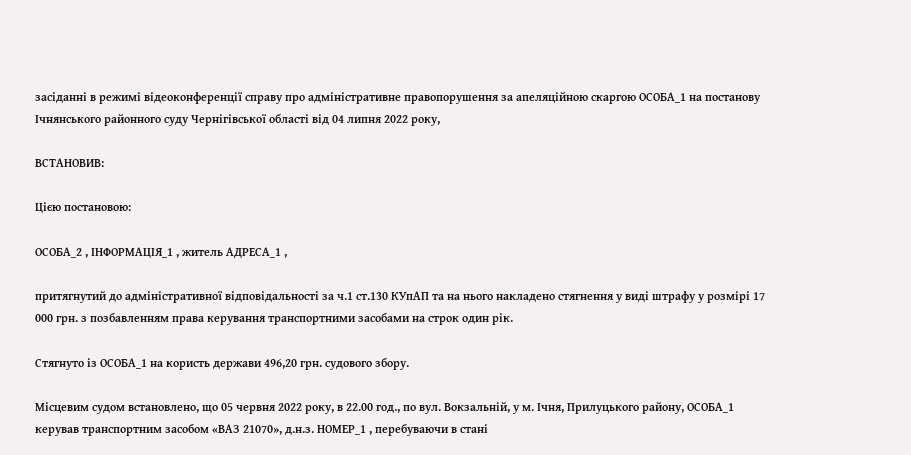засіданні в режимі відеоконференції справу про адміністративне правопорушення за апеляційною скаргою ОСОБА_1 на постанову Ічнянського районного суду Чернігівської області від 04 липня 2022 року,

ВСТАНОВИВ:

Цією постановою:

ОСОБА_2 , ІНФОРМАЦІЯ_1 , житель АДРЕСА_1 ,

притягнутий до адміністративної відповідальності за ч.1 ст.130 КУпАП та на нього накладено стягнення у виді штрафу у розмірі 17 000 грн. з позбавленням права керування транспортними засобами на строк один рік.

Стягнуто із ОСОБА_1 на користь держави 496,20 грн. судового збору.

Місцевим судом встановлено, що 05 червня 2022 року, в 22.00 год., по вул. Вокзальній, у м. Ічня, Прилуцького району, ОСОБА_1 керував транспортним засобом «ВАЗ 21070», д.н.з. НОМЕР_1 , перебуваючи в стані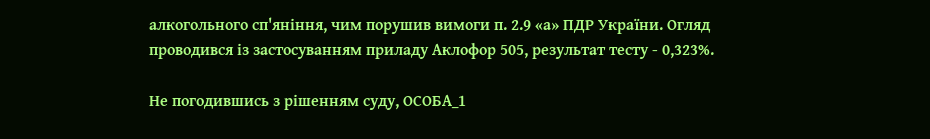алкогольного сп'яніння, чим порушив вимоги п. 2.9 «а» ПДР України. Огляд проводився із застосуванням приладу Аклофор 505, результат тесту - 0,323%.

Не погодившись з рішенням суду, ОСОБА_1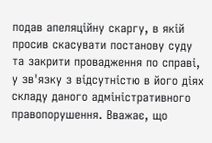подав апеляційну скаргу, в якій просив скасувати постанову суду та закрити провадження по справі, у зв'язку з відсутністю в його діях складу даного адміністративного правопорушення. Вважає, що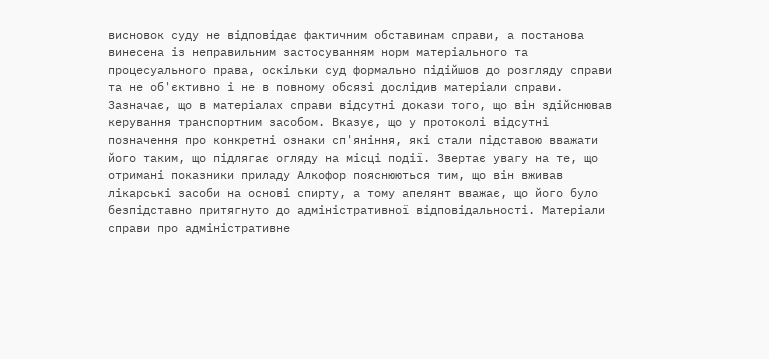висновок суду не відповідає фактичним обставинам справи, а постанова винесена із неправильним застосуванням норм матеріального та процесуального права, оскільки суд формально підійшов до розгляду справи та не об'єктивно і не в повному обсязі дослідив матеріали справи. Зазначає, що в матеріалах справи відсутні докази того, що він здійснював керування транспортним засобом. Вказує, що у протоколі відсутні позначення про конкретні ознаки сп'яніння, які стали підставою вважати його таким, що підлягає огляду на місці події. Звертає увагу на те, що отримані показники приладу Алкофор пояснюються тим, що він вживав лікарські засоби на основі спирту, а тому апелянт вважає, що його було безпідставно притягнуто до адміністративної відповідальності. Матеріали справи про адміністративне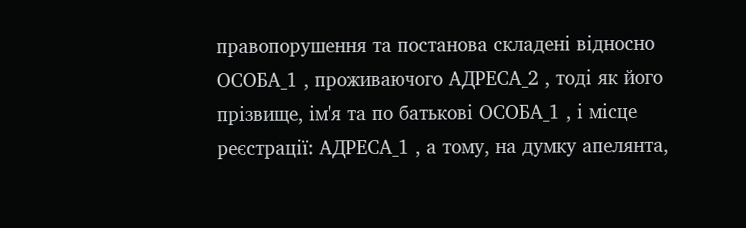правопорушення та постанова складені відносно ОСОБА_1 , проживаючого АДРЕСА_2 , тоді як його прізвище, ім'я та по батькові ОСОБА_1 , і місце реєстрації: АДРЕСА_1 , а тому, на думку апелянта,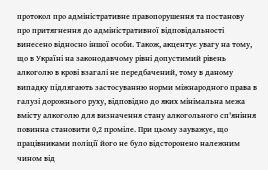протокол про адміністративне правопорушення та постанову про притягнення до адміністративної відповідальності винесено відносно іншої особи. Також, акцентує увагу на тому, що в Україні на законодавчому рівні допустимий рівень алкоголю в крові взагалі не передбачений, тому в даному випадку підлягають застосуванню норми міжнародного права в галузі дорожнього руху, відповідно до яких мінімальна межа вмісту алкоголю для визначення стану алкогольного сп'яніння повинна становити 0,2 проміле. При цьому зауважує, що працівниками поліції його не було відсторонено належним чином від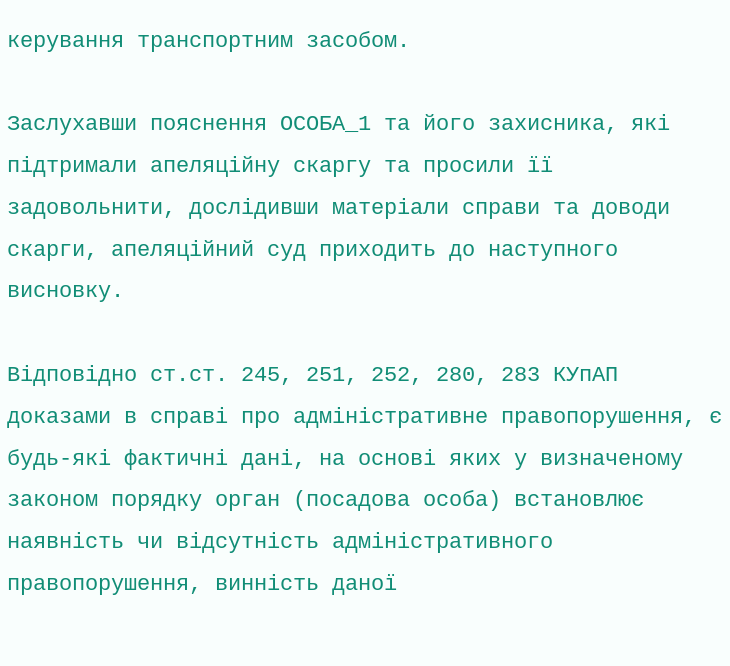керування транспортним засобом.

Заслухавши пояснення ОСОБА_1 та його захисника, які підтримали апеляційну скаргу та просили її задовольнити, дослідивши матеріали справи та доводи скарги, апеляційний суд приходить до наступного висновку.

Відповідно ст.ст. 245, 251, 252, 280, 283 КУпАП доказами в справі про адміністративне правопорушення, є будь-які фактичні дані, на основі яких у визначеному законом порядку орган (посадова особа) встановлює наявність чи відсутність адміністративного правопорушення, винність даної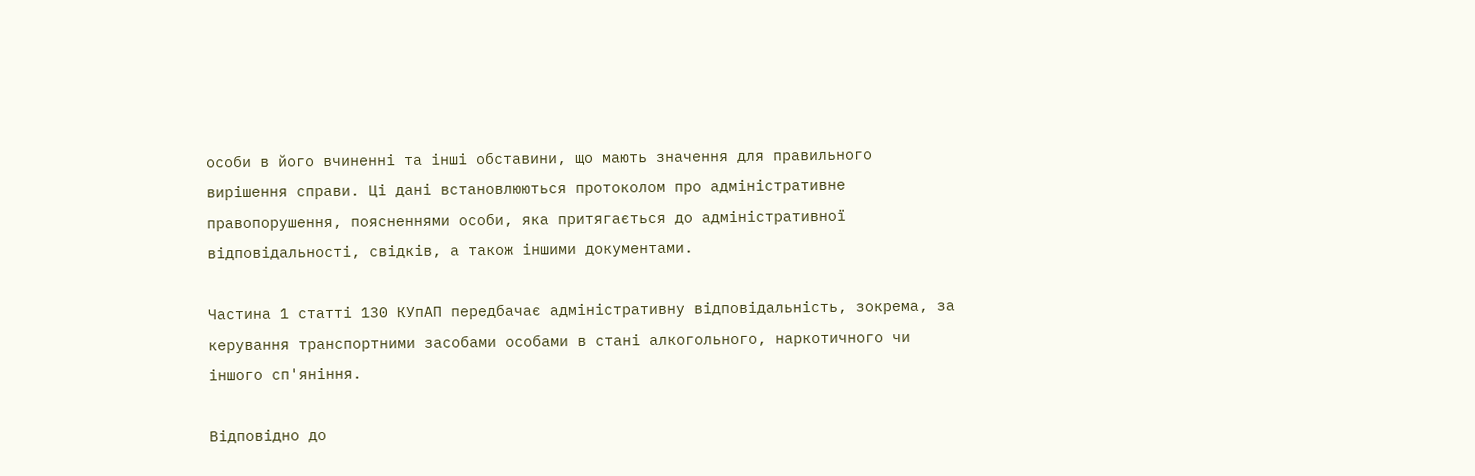особи в його вчиненні та інші обставини, що мають значення для правильного вирішення справи. Ці дані встановлюються протоколом про адміністративне правопорушення, поясненнями особи, яка притягається до адміністративної відповідальності, свідків, а також іншими документами.

Частина 1 статті 130 КУпАП передбачає адміністративну відповідальність, зокрема, за керування транспортними засобами особами в стані алкогольного, наркотичного чи іншого сп'яніння.

Відповідно до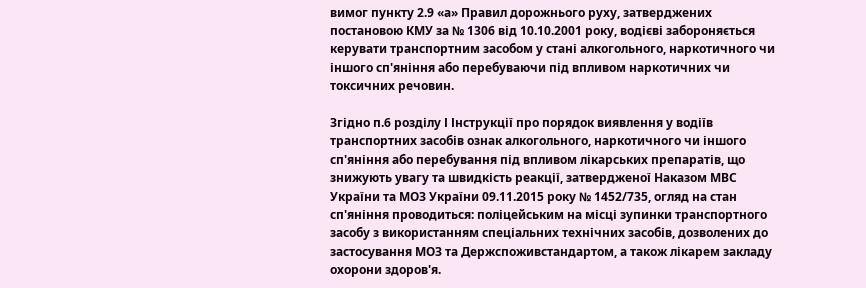вимог пункту 2.9 «а» Правил дорожнього руху, затверджених постановою КМУ за № 1306 від 10.10.2001 року, водієві забороняється керувати транспортним засобом у стані алкогольного, наркотичного чи іншого сп'яніння або перебуваючи під впливом наркотичних чи токсичних речовин.

Згідно п.6 розділу І Інструкції про порядок виявлення у водіїв транспортних засобів ознак алкогольного, наркотичного чи іншого сп'яніння або перебування під впливом лікарських препаратів, що знижують увагу та швидкість реакції, затвердженої Наказом МВС України та МОЗ України 09.11.2015 року № 1452/735, огляд на стан сп'яніння проводиться: поліцейським на місці зупинки транспортного засобу з використанням спеціальних технічних засобів, дозволених до застосування МОЗ та Держспоживстандартом, а також лікарем закладу охорони здоров'я.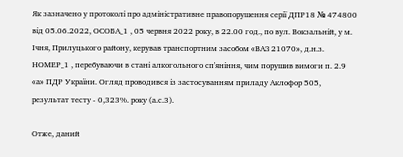Як зазначено у протоколі про адміністративне правопорушення серії ДПР18 № 474800 від 05.06.2022, ОСОБА_1 , 05 червня 2022 року, в 22.00 год., по вул. Вокзальній, у м. Ічня, Прилуцького району, керував транспортним засобом «ВАЗ 21070», д.н.з. НОМЕР_1 , перебуваючи в стані алкогольного сп'яніння, чим порушив вимоги п. 2.9 «а» ПДР України. Огляд проводився із застосуванням приладу Аклофор 505, результат тесту - 0,323%. року (а.с.3).

Отже, даний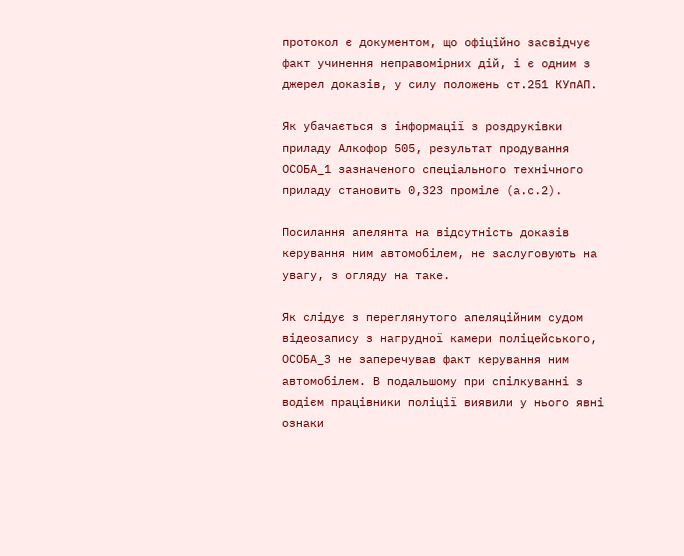протокол є документом, що офіційно засвідчує факт учинення неправомірних дій, і є одним з джерел доказів, у силу положень ст.251 КУпАП.

Як убачається з інформації з роздруківки приладу Алкофор 505, результат продування ОСОБА_1 зазначеного спеціального технічного приладу становить 0,323 проміле (а.с.2).

Посилання апелянта на відсутність доказів керування ним автомобілем, не заслуговують на увагу, з огляду на таке.

Як слідує з переглянутого апеляційним судом відеозапису з нагрудної камери поліцейського, ОСОБА_3 не заперечував факт керування ним автомобілем. В подальшому при спілкуванні з водієм працівники поліції виявили у нього явні ознаки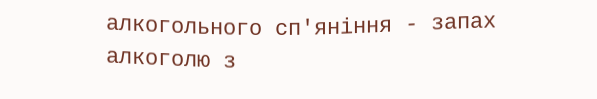алкогольного сп'яніння - запах алкоголю з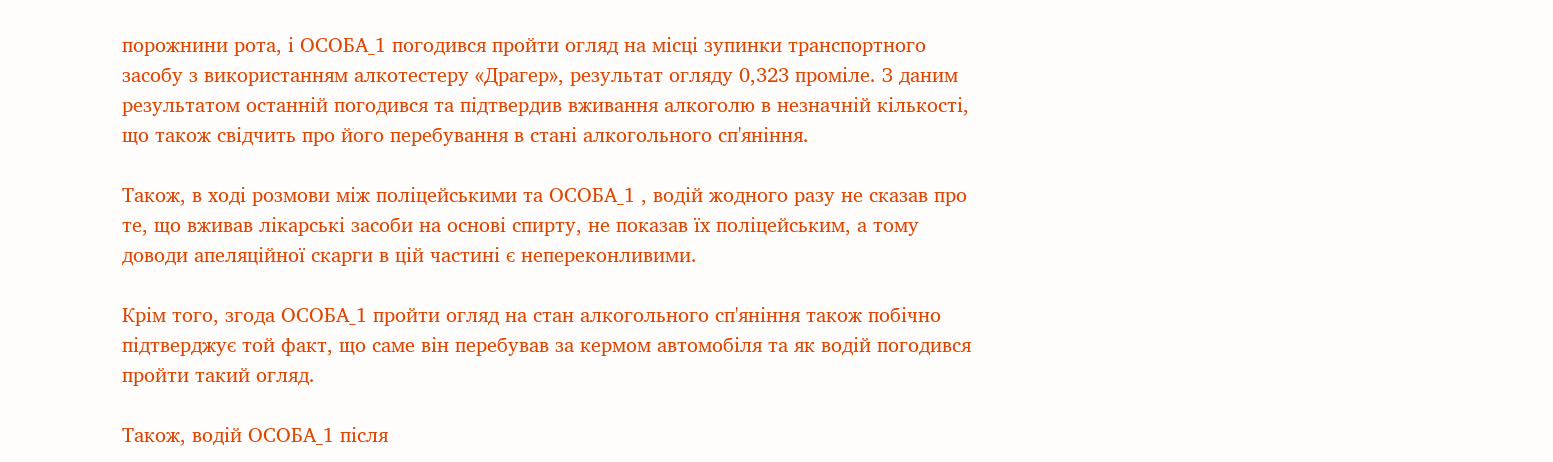порожнини рота, і ОСОБА_1 погодився пройти огляд на місці зупинки транспортного засобу з використанням алкотестеру «Драгер», результат огляду 0,323 проміле. З даним результатом останній погодився та підтвердив вживання алкоголю в незначній кількості, що також свідчить про його перебування в стані алкогольного сп'яніння.

Також, в ході розмови між поліцейськими та ОСОБА_1 , водій жодного разу не сказав про те, що вживав лікарські засоби на основі спирту, не показав їх поліцейським, а тому доводи апеляційної скарги в цій частині є непереконливими.

Крім того, згода ОСОБА_1 пройти огляд на стан алкогольного сп'яніння також побічно підтверджує той факт, що саме він перебував за кермом автомобіля та як водій погодився пройти такий огляд.

Також, водій ОСОБА_1 після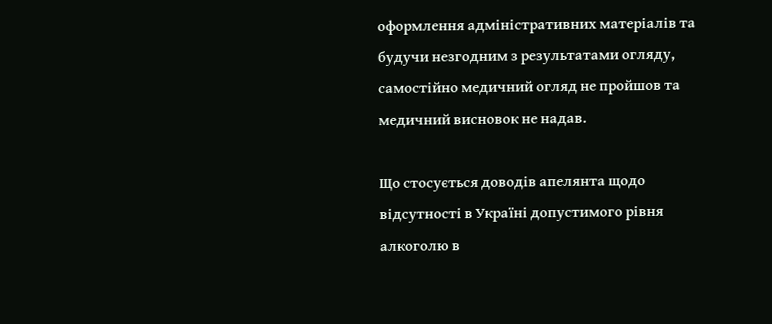оформлення адміністративних матеріалів та будучи незгодним з результатами огляду, самостійно медичний огляд не пройшов та медичний висновок не надав.

Що стосується доводів апелянта щодо відсутності в Україні допустимого рівня алкоголю в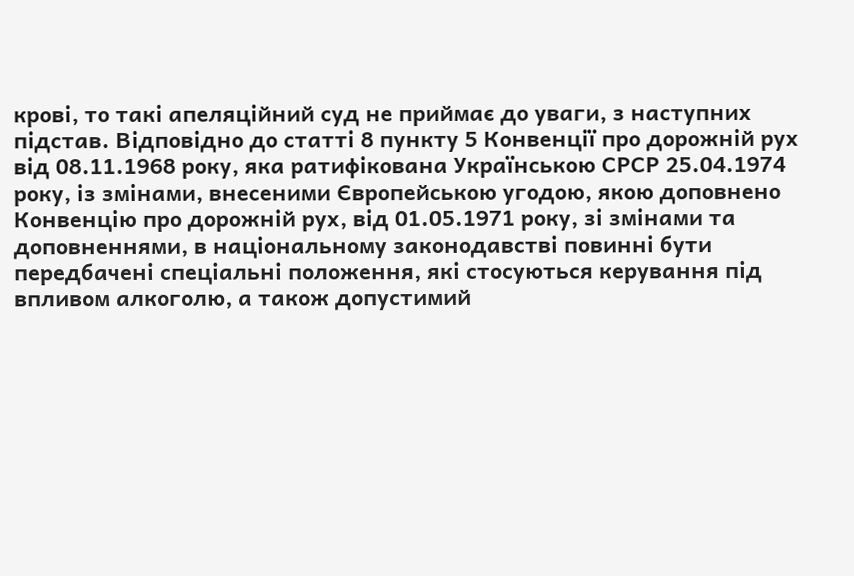крові, то такі апеляційний суд не приймає до уваги, з наступних підстав. Відповідно до статті 8 пункту 5 Конвенції про дорожній рух від 08.11.1968 року, яка ратифікована Українською СРСР 25.04.1974 року, із змінами, внесеними Європейською угодою, якою доповнено Конвенцію про дорожній рух, від 01.05.1971 року, зі змінами та доповненнями, в національному законодавстві повинні бути передбачені спеціальні положення, які стосуються керування під впливом алкоголю, а також допустимий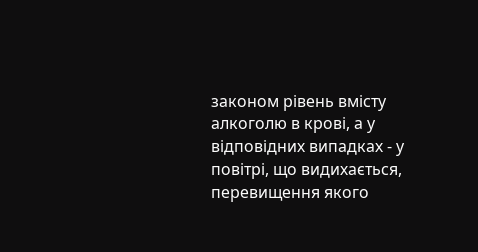законом рівень вмісту алкоголю в крові, а у відповідних випадках - у повітрі, що видихається, перевищення якого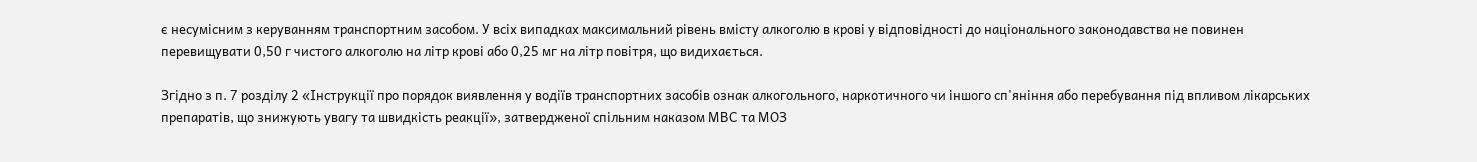є несумісним з керуванням транспортним засобом. У всіх випадках максимальний рівень вмісту алкоголю в крові у відповідності до національного законодавства не повинен перевищувати 0,50 г чистого алкоголю на літр крові або 0,25 мг на літр повітря, що видихається.

Згідно з п. 7 розділу 2 «Інструкції про порядок виявлення у водіїв транспортних засобів ознак алкогольного, наркотичного чи іншого сп'яніння або перебування під впливом лікарських препаратів, що знижують увагу та швидкість реакції», затвердженої спільним наказом МВС та МОЗ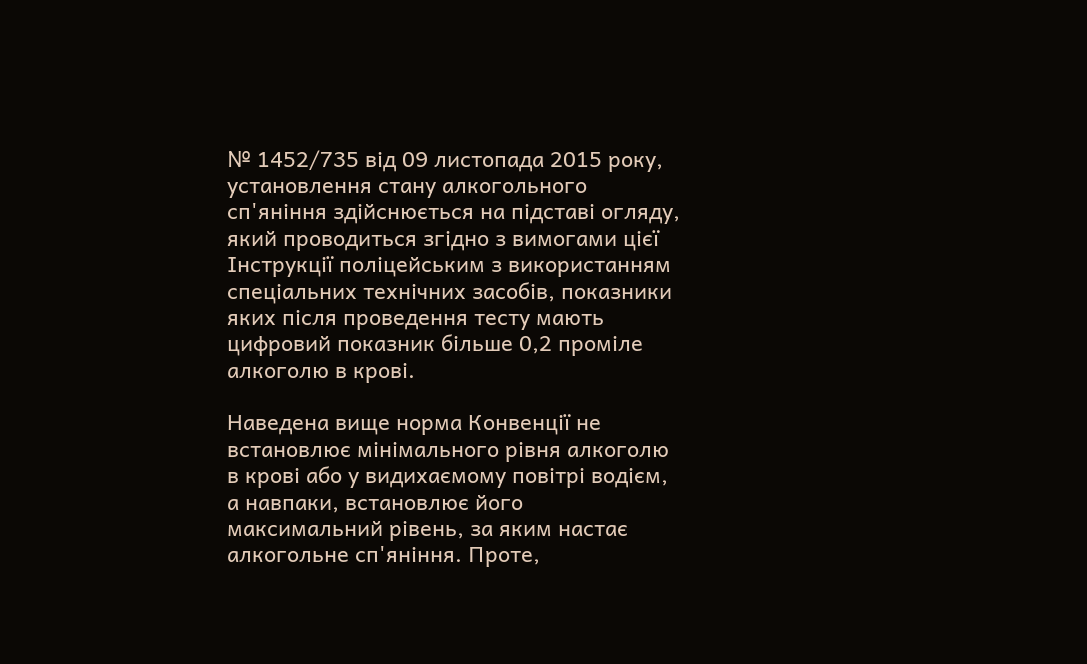№ 1452/735 від 09 листопада 2015 року, установлення стану алкогольного сп'яніння здійснюється на підставі огляду, який проводиться згідно з вимогами цієї Інструкції поліцейським з використанням спеціальних технічних засобів, показники яких після проведення тесту мають цифровий показник більше 0,2 проміле алкоголю в крові.

Наведена вище норма Конвенції не встановлює мінімального рівня алкоголю в крові або у видихаємому повітрі водієм, а навпаки, встановлює його максимальний рівень, за яким настає алкогольне сп'яніння. Проте,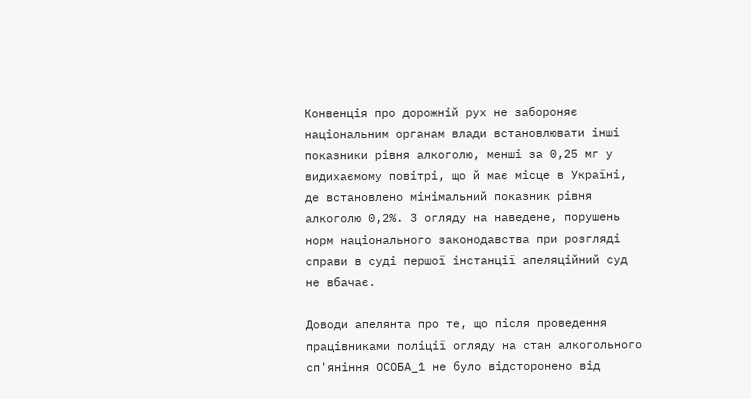Конвенція про дорожній рух не забороняє національним органам влади встановлювати інші показники рівня алкоголю, менші за 0,25 мг у видихаємому повітрі, що й має місце в Україні, де встановлено мінімальний показник рівня алкоголю 0,2%. З огляду на наведене, порушень норм національного законодавства при розгляді справи в суді першої інстанції апеляційний суд не вбачає.

Доводи апелянта про те, що після проведення працівниками поліції огляду на стан алкогольного сп'яніння ОСОБА_1 не було відсторонено від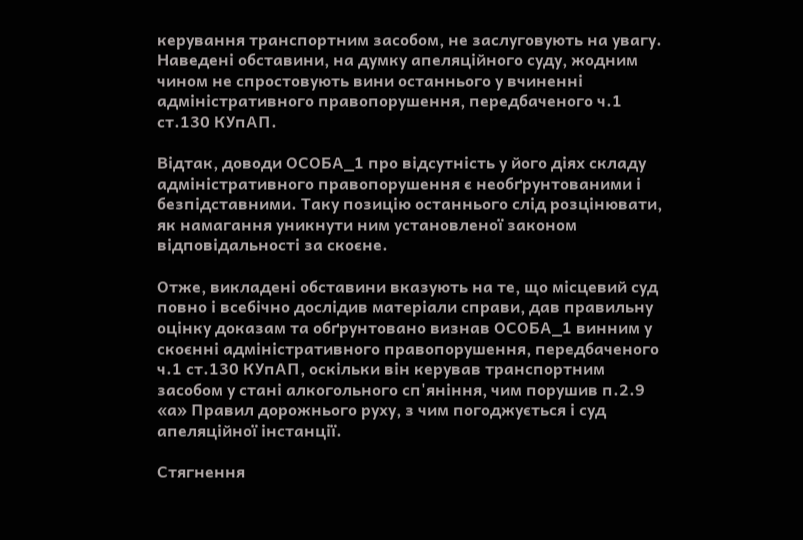керування транспортним засобом, не заслуговують на увагу. Наведені обставини, на думку апеляційного суду, жодним чином не спростовують вини останнього у вчиненні адміністративного правопорушення, передбаченого ч.1 ст.130 КУпАП.

Відтак, доводи ОСОБА_1 про відсутність у його діях складу адміністративного правопорушення є необґрунтованими і безпідставними. Таку позицію останнього слід розцінювати, як намагання уникнути ним установленої законом відповідальності за скоєне.

Отже, викладені обставини вказують на те, що місцевий суд повно і всебічно дослідив матеріали справи, дав правильну оцінку доказам та обґрунтовано визнав ОСОБА_1 винним у скоєнні адміністративного правопорушення, передбаченого ч.1 ст.130 КУпАП, оскільки він керував транспортним засобом у стані алкогольного сп'яніння, чим порушив п.2.9 «а» Правил дорожнього руху, з чим погоджується і суд апеляційної інстанції.

Стягнення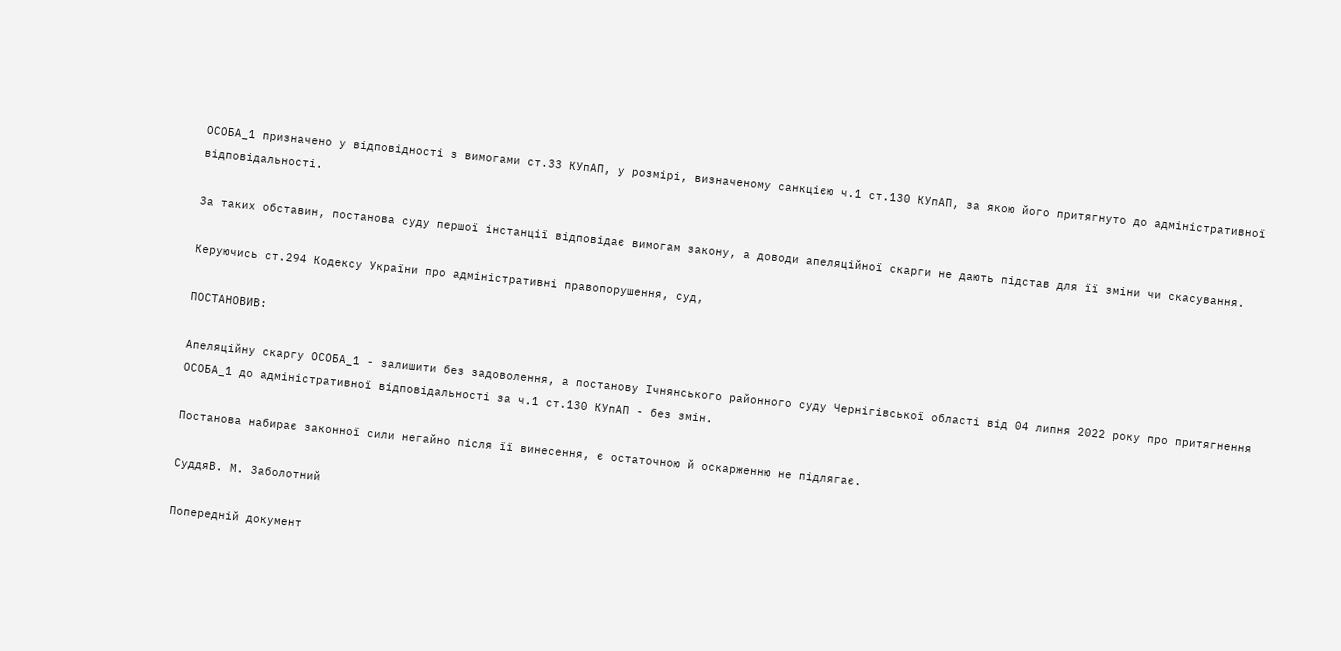ОСОБА_1 призначено у відповідності з вимогами ст.33 КУпАП, у розмірі, визначеному санкцією ч.1 ст.130 КУпАП, за якою його притягнуто до адміністративної відповідальності.

За таких обставин, постанова суду першої інстанції відповідає вимогам закону, а доводи апеляційної скарги не дають підстав для її зміни чи скасування.

Керуючись ст.294 Кодексу України про адміністративні правопорушення, суд,

ПОСТАНОВИВ:

Апеляційну скаргу ОСОБА_1 - залишити без задоволення, а постанову Ічнянського районного суду Чернігівської області від 04 липня 2022 року про притягнення ОСОБА_1 до адміністративної відповідальності за ч.1 ст.130 КУпАП - без змін.

Постанова набирає законної сили негайно після її винесення, є остаточною й оскарженню не підлягає.

СуддяВ. М. Заболотний

Попередній документ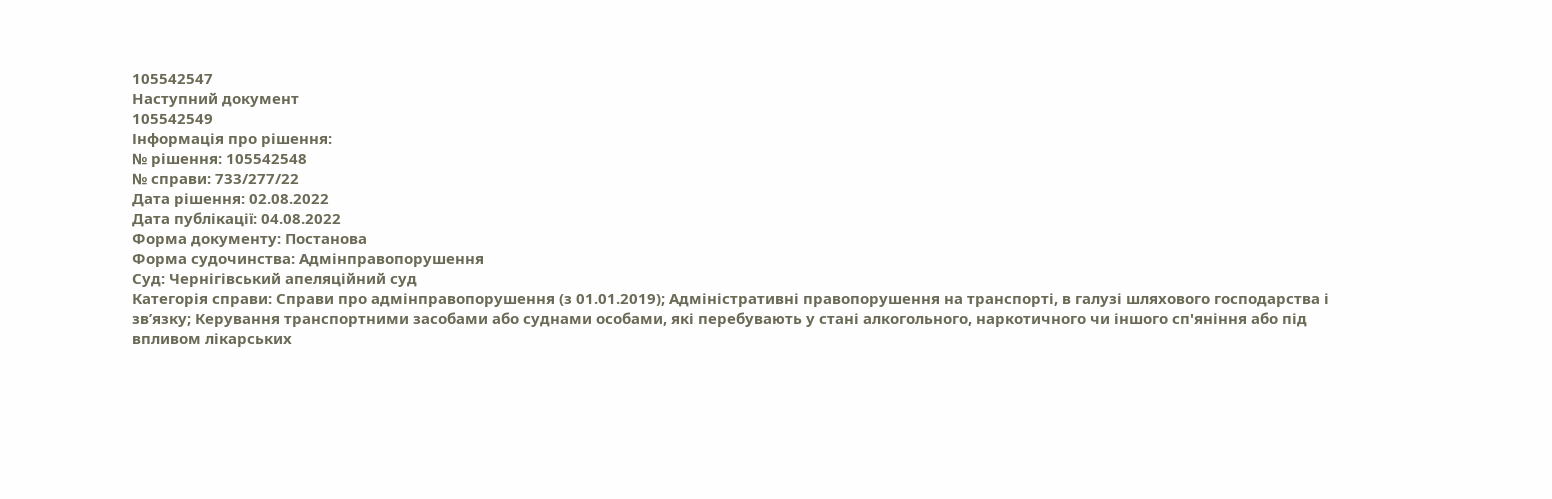105542547
Наступний документ
105542549
Інформація про рішення:
№ рішення: 105542548
№ справи: 733/277/22
Дата рішення: 02.08.2022
Дата публікації: 04.08.2022
Форма документу: Постанова
Форма судочинства: Адмінправопорушення
Суд: Чернігівський апеляційний суд
Категорія справи: Справи про адмінправопорушення (з 01.01.2019); Адміністративні правопорушення на транспорті, в галузі шляхового господарства і зв’язку; Керування транспортними засобами або суднами особами, які перебувають у стані алкогольного, наркотичного чи іншого сп'яніння або під впливом лікарських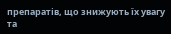препаратів, що знижують їх увагу та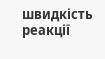швидкість реакції